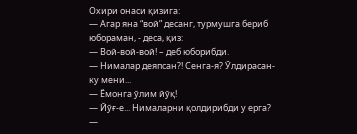Охири онаси қизига:
— Агар яна “вой” десанг, турмушга бериб юбораман, - деса, қиз:
— Вой-вой-вой! – деб юборибди.
— Нималар деяпсан?! Сенга-я? Ўлдирасан-ку мени...
— Ёмонга ўлим йўқ!
— Йўғ-е... Нималарни қолдирибди у ерга?
—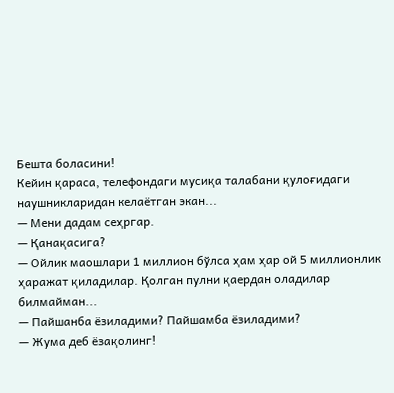Бешта боласини!
Кейин қараса, телефондаги мусиқа талабани қулоғидаги наушникларидан келаётган экан...
— Мени дадам сеҳргар.
— Қанақасига?
— Ойлик маошлари 1 миллион бўлса ҳам ҳар ой 5 миллионлик ҳаражат қиладилар. Қолган пулни қаердан оладилар билмайман...
— Пайшанба ёзиладими? Пайшамба ёзиладими?
— Жума деб ёзақолинг!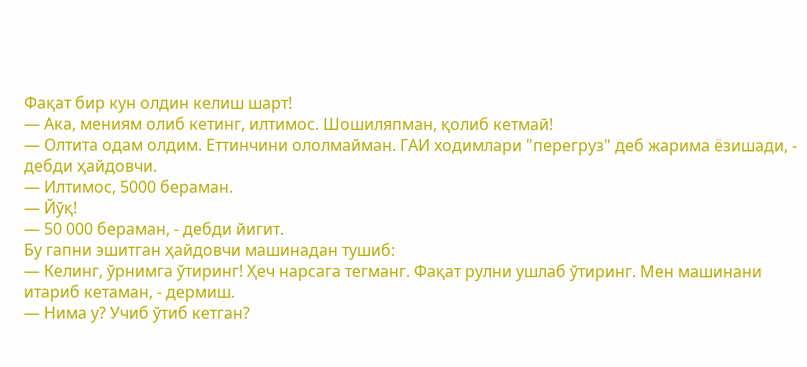Фақат бир кун олдин келиш шарт!
— Ака, мениям олиб кетинг, илтимос. Шошиляпман, қолиб кетмай!
— Олтита одам олдим. Еттинчини ололмайман. ГАИ ходимлари "перегруз" деб жарима ёзишади, - дебди ҳайдовчи.
— Илтимос, 5000 бераман.
— Йўқ!
— 50 000 бераман, - дебди йигит.
Бу гапни эшитган ҳайдовчи машинадан тушиб:
— Келинг, ўрнимга ўтиринг! Ҳеч нарсага тегманг. Фақат рулни ушлаб ўтиринг. Мен машинани итариб кетаман, - дермиш.
— Нима у? Учиб ўтиб кетган?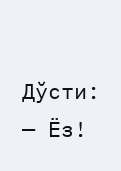Дўсти:
— Ёз!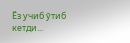Ёз учиб ўтиб кетди...